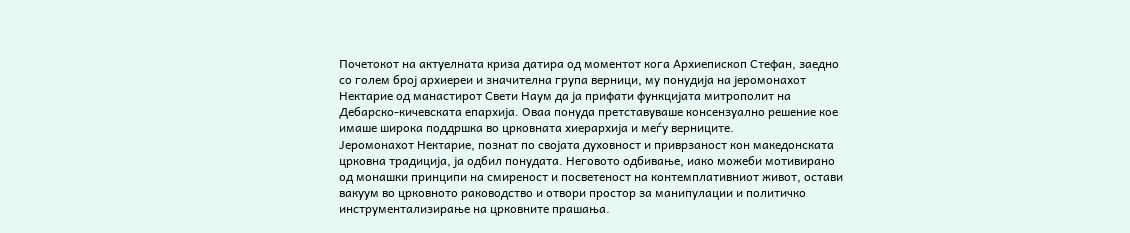Почетокот на актуелната криза датира од моментот кога Архиепископ Стефан, заедно со голем број архиереи и значителна група верници, му понудија на јеромонахот Нектарие од манастирот Свети Наум да ја прифати функцијата митрополит на Дебарско-кичевската епархија. Оваа понуда претставуваше консензуално решение кое имаше широка поддршка во црковната хиерархија и меѓу верниците.
Јеромонахот Нектарие, познат по својата духовност и приврзаност кон македонската црковна традиција, ја одбил понудата. Неговото одбивање, иако можеби мотивирано од монашки принципи на смиреност и посветеност на контемплативниот живот, остави вакуум во црковното раководство и отвори простор за манипулации и политичко инструментализирање на црковните прашања.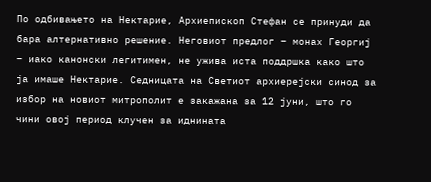По одбивањето на Нектарие, Архиепископ Стефан се принуди да бара алтернативно решение. Неговиот предлог – монах Георгиј – иако канонски легитимен, не ужива иста поддршка како што ја имаше Нектарие. Седницата на Светиот архиерејски синод за избор на новиот митрополит е закажана за 12 јуни, што го чини овој период клучен за иднината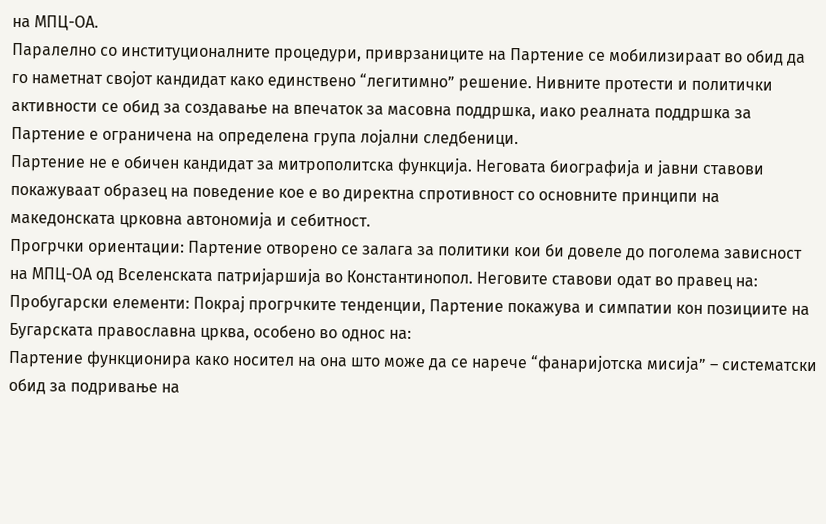на МПЦ-ОА.
Паралелно со институционалните процедури, приврзаниците на Партение се мобилизираат во обид да го наметнат својот кандидат како единствено “легитимно” решение. Нивните протести и политички активности се обид за создавање на впечаток за масовна поддршка, иако реалната поддршка за Партение е ограничена на определена група лојални следбеници.
Партение не е обичен кандидат за митрополитска функција. Неговата биографија и јавни ставови покажуваат образец на поведение кое е во директна спротивност со основните принципи на македонската црковна автономија и себитност.
Прогрчки ориентации: Партение отворено се залага за политики кои би довеле до поголема зависност на МПЦ-ОА од Вселенската патријаршија во Константинопол. Неговите ставови одат во правец на:
Пробугарски елементи: Покрај прогрчките тенденции, Партение покажува и симпатии кон позициите на Бугарската православна црква, особено во однос на:
Партение функционира како носител на она што може да се нарече “фанаријотска мисија” – систематски обид за подривање на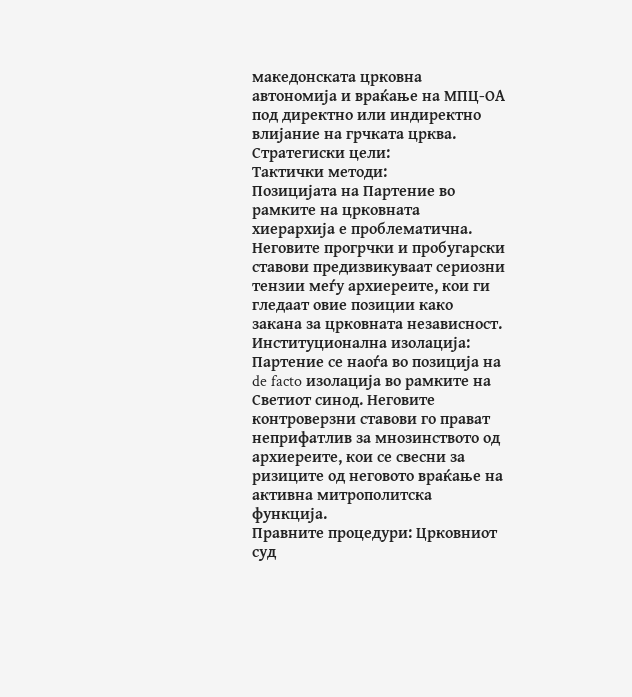македонската црковна автономија и враќање на МПЦ-ОА под директно или индиректно влијание на грчката црква.
Стратегиски цели:
Тактички методи:
Позицијата на Партение во рамките на црковната хиерархија е проблематична. Неговите прогрчки и пробугарски ставови предизвикуваат сериозни тензии меѓу архиереите, кои ги гледаат овие позиции како закана за црковната независност.
Институционална изолација: Партение се наоѓа во позиција на de facto изолација во рамките на Светиот синод. Неговите контроверзни ставови го прават неприфатлив за мнозинството од архиереите, кои се свесни за ризиците од неговото враќање на активна митрополитска функција.
Правните процедури: Црковниот суд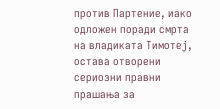против Партение, иако одложен поради смрта на владиката Тимотеј, остава отворени сериозни правни прашања за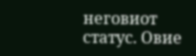неговиот статус. Овие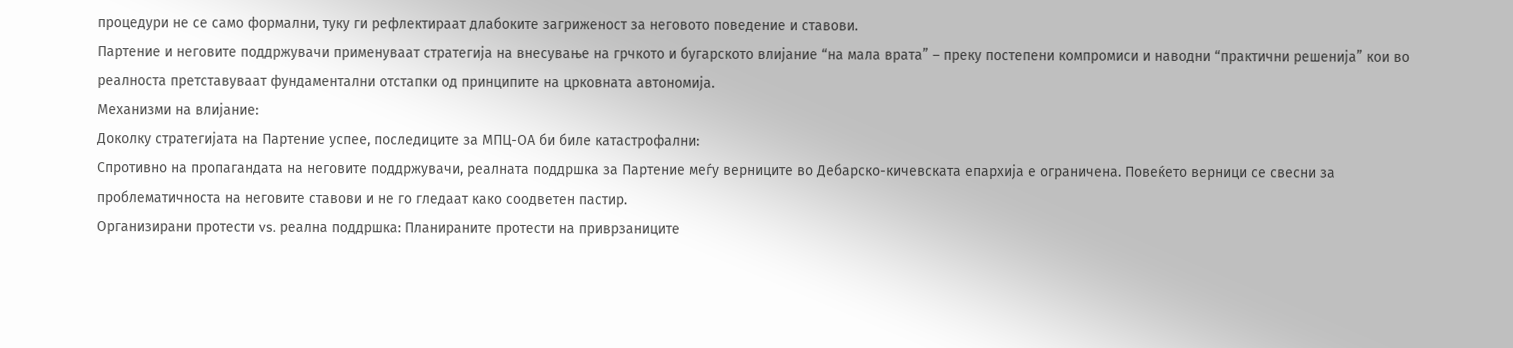процедури не се само формални, туку ги рефлектираат длабоките загриженост за неговото поведение и ставови.
Партение и неговите поддржувачи применуваат стратегија на внесување на грчкото и бугарското влијание “на мала врата” – преку постепени компромиси и наводни “практични решенија” кои во реалноста претставуваат фундаментални отстапки од принципите на црковната автономија.
Механизми на влијание:
Доколку стратегијата на Партение успее, последиците за МПЦ-ОА би биле катастрофални:
Спротивно на пропагандата на неговите поддржувачи, реалната поддршка за Партение меѓу верниците во Дебарско-кичевската епархија е ограничена. Повеќето верници се свесни за проблематичноста на неговите ставови и не го гледаат како соодветен пастир.
Организирани протести vs. реална поддршка: Планираните протести на приврзаниците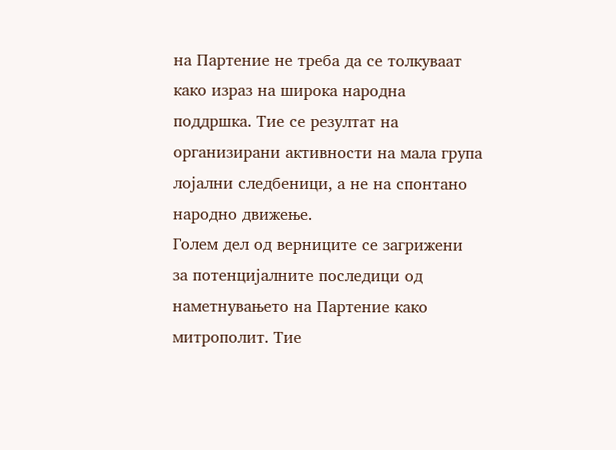на Партение не треба да се толкуваат како израз на широка народна поддршка. Тие се резултат на организирани активности на мала група лојални следбеници, а не на спонтано народно движење.
Голем дел од верниците се загрижени за потенцијалните последици од наметнувањето на Партение како митрополит. Тие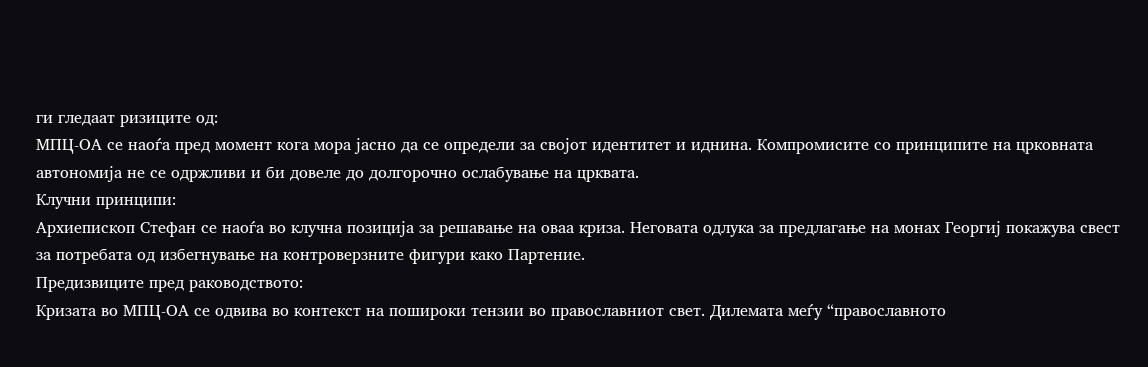ги гледаат ризиците од:
МПЦ-ОА се наоѓа пред момент кога мора јасно да се определи за својот идентитет и иднина. Компромисите со принципите на црковната автономија не се одржливи и би довеле до долгорочно ослабување на црквата.
Клучни принципи:
Архиепископ Стефан се наоѓа во клучна позиција за решавање на оваа криза. Неговата одлука за предлагање на монах Георгиј покажува свест за потребата од избегнување на контроверзните фигури како Партение.
Предизвиците пред раководството:
Кризата во МПЦ-ОА се одвива во контекст на поширoки тензии во православниот свет. Дилемата меѓу “православното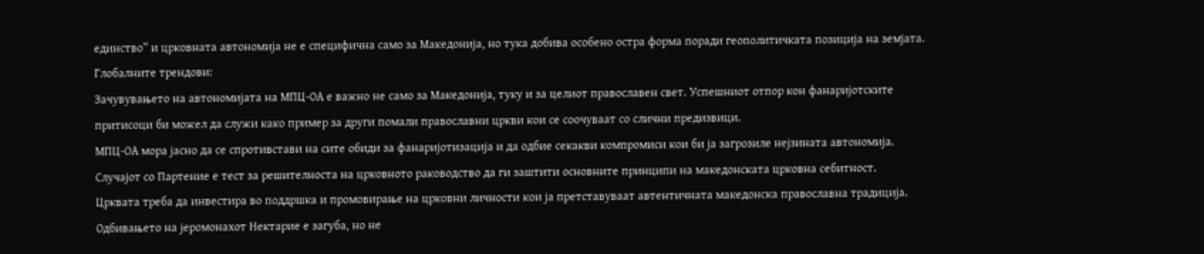единство” и црковната автономија не е специфична само за Македонија, но тука добива особено остра форма поради геополитичката позиција на земјата.
Глобалните трендови:
Зачувувањето на автономијата на МПЦ-ОА е важно не само за Македонија, туку и за целиот православен свет. Успешниот отпор кон фанаријотските притисоци би можел да служи како пример за други помали православни цркви кои се соочуваат со слични предизвици.
МПЦ-ОА мора јасно да се спротивстави на сите обиди за фанаријотизација и да одбие секакви компромиси кои би ја загрозиле нејзината автономија. Случајот со Партение е тест за решителноста на црковното раководство да ги заштити основните принципи на македонската црковна себитност.
Црквата треба да инвестира во поддршка и промовирање на црковни личности кои ја претставуваат автентичната македонска православна традиција. Одбивањето на јеромонахот Нектарие е загуба, но не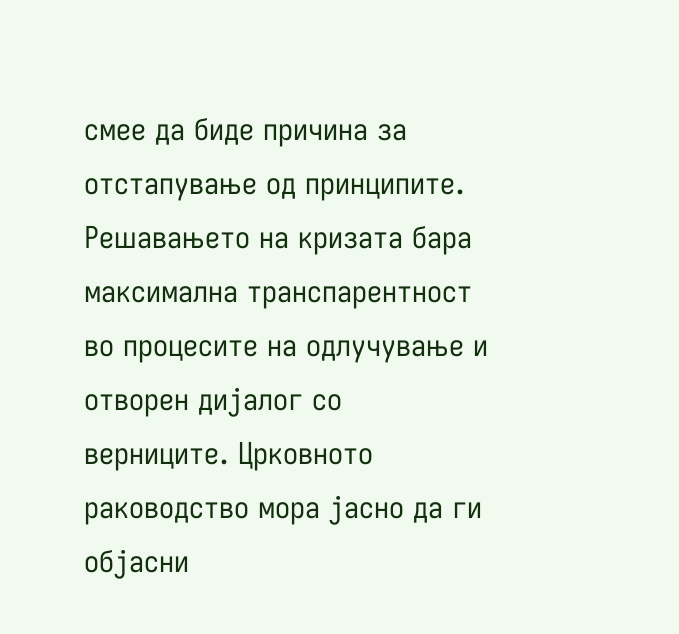смее да биде причина за отстапување од принципите.
Решавањето на кризата бара максимална транспарентност во процесите на одлучување и отворен дијалог со верниците. Црковното раководство мора јасно да ги објасни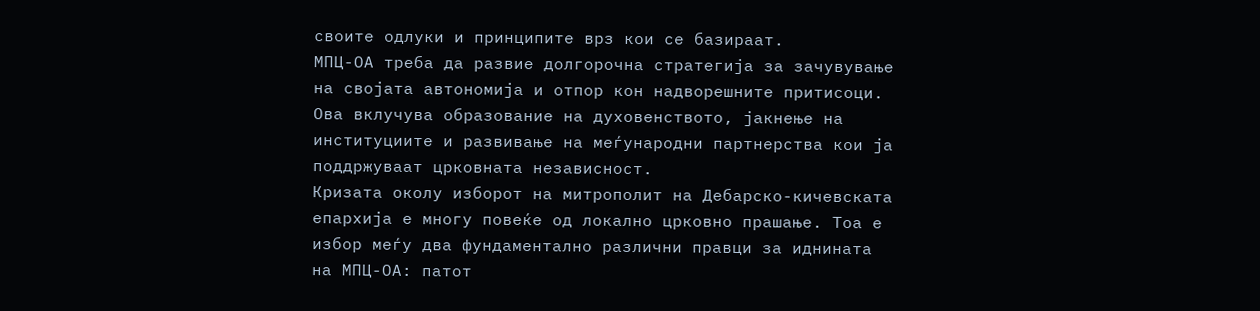своите одлуки и принципите врз кои се базираат.
МПЦ-ОА треба да развие долгорочна стратегија за зачувување на својата автономија и отпор кон надворешните притисоци. Ова вклучува образование на духовенството, јакнење на институциите и развивање на меѓународни партнерства кои ја поддржуваат црковната независност.
Кризата околу изборот на митрополит на Дебарско-кичевската епархија е многу повеќе од локално црковно прашање. Тоа е избор меѓу два фундаментално различни правци за иднината на МПЦ-ОА: патот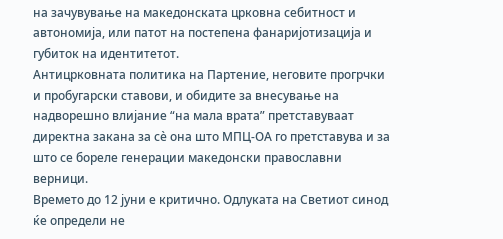на зачувување на македонската црковна себитност и автономија, или патот на постепена фанаријотизација и губиток на идентитетот.
Антицрковната политика на Партение, неговите прогрчки и пробугарски ставови, и обидите за внесување на надворешно влијание “на мала врата” претставуваат директна закана за сè она што МПЦ-ОА го претставува и за што се бореле генерации македонски православни верници.
Времето до 12 јуни е критично. Одлуката на Светиот синод ќе определи не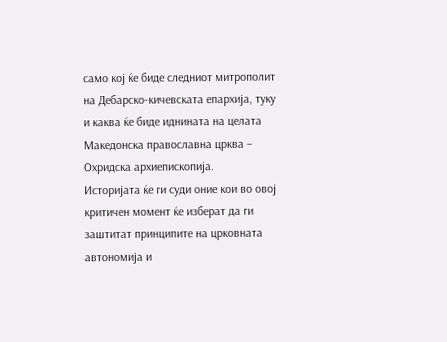само кој ќе биде следниот митрополит на Дебарско-кичевската епархија, туку и каква ќе биде иднината на целата Македонска православна црква – Охридска архиепископија.
Историјата ќе ги суди оние кои во овој критичен момент ќе изберат да ги заштитат принципите на црковната автономија и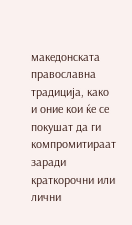македонската православна традиција, како и оние кои ќе се покушат да ги компромитираат заради краткорочни или лични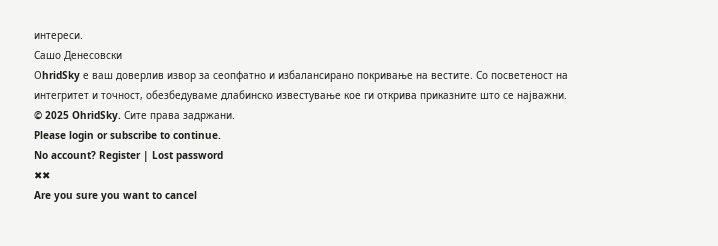интереси.
Сашо Денесовски
ОhridSky е ваш доверлив извор за сеопфатно и избалансирано покривање на вестите. Со посветеност на интегритет и точност, обезбедуваме длабинско известување кое ги открива приказните што се најважни.
© 2025 OhridSky. Сите права задржани.
Please login or subscribe to continue.
No account? Register | Lost password
✖✖
Are you sure you want to cancel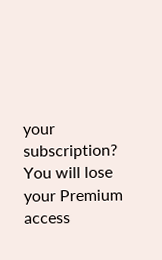your subscription? You will lose your Premium access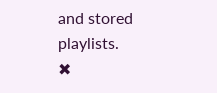and stored playlists.
✖